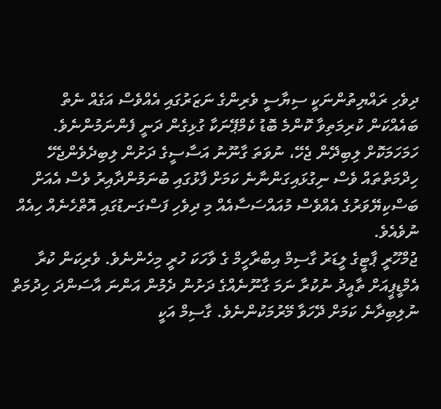ދިވެހި ރައްޔިތުންނަކީ ސިޔާސީ ވެރިންގެ ނަޒަރުގައި އެއްވެސް އަގެއް ނެތް ބައެއްކަން ކުރިމަތިވާ ކޮންމެ ބޮޑު ކެމްޕޭނަކާ ގުޅިގެން ދަނީ ފެންނަމުންނެވެ. ހަމަހަމަކޮށް ލިބިދޭން ޖެހޭ، ނުވަތަ ގާނޫނު އަސާސީގެ ދަށުން ލިބިދެވެންޖެހޭ ހިދްމަތްތައް ވެސް ނިގުޅައިގަންނާނެ ކަމަށް ފާޅުގައި ބުނަމުންދާއިރު ވެސް އެއަށް ބަސްކިޔޭވަރުގެ އެއްވެސް މުއައްސަސާއެއް މި ދިވެހި ފަސްގަނޑުގައި އޮތްހެނެއް ހިއެއް ނުވެއެވެ.
ޖުމްހޫރީ ޕާޓީގެ ލީޑަރު ގާސިމް އިބްރާހީމް ގެ ވާހަކަ ހުރީ މިހެންނެވެ. ވެރިކަން ކުރާ އެމްޑީޕީއަށް ތާއީދު ނުކުރާ ނަމަ ގާނޫނެއްގެ ދަށުން ދެމުން އަންނަ އާސަންދަ ހިދުމަތް ނުލިބިދާނެ ކަމަށް ދޭހަވާ މޭރުމަކުންނެވެ. ގާސިމް އަކީ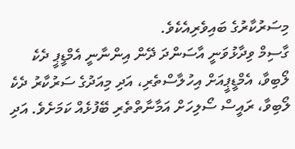މިސަރުކާރުގެ ބައިވެރިއެކެވެ.
ގާސިމް ވިދާޅުވަނީ އާސަންދަ ދޭން އިންނާނީ އެމްޑީޕީ ދެކެ ލޯބިވާ، އެމްޑީޕީއަށް އިހުލާސްތެރި، އަދި މިއަދުގެ ސަރުކާރު ދެކެ ލޯބިވާ، ރައީސް ސޯލިހަށް އަމާނާތްތެރި ބޭފުޅެއް ކަމަށެވެ. އަދި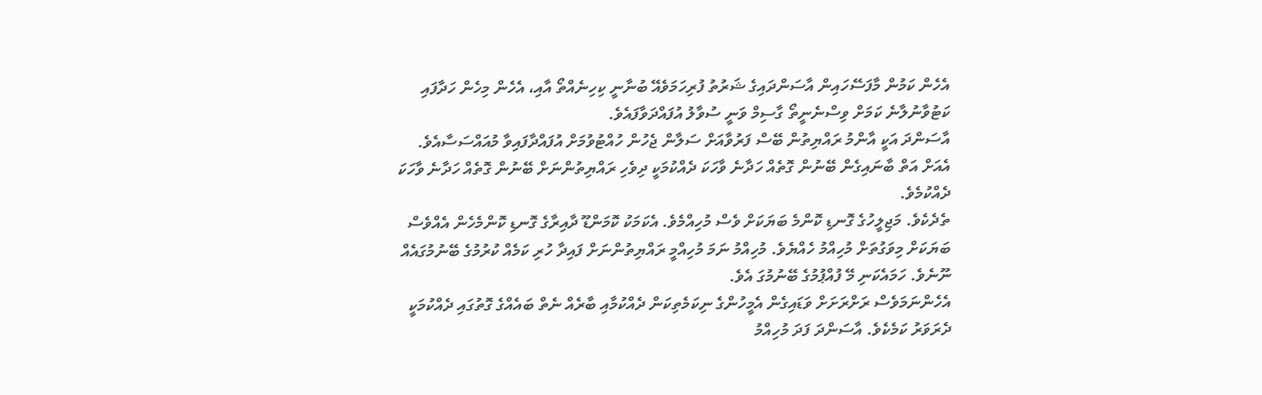އެހެން ކަމުން މާފަސޭހައިން އާސަންދައިގެ ޝަރުތު ފުރިހަމަވެއޭ ބުނާނީ ކިހިނެއްތޯ އާއި، އެހެން މިހެން ހަދާފައި ކަޓުވާނުލާނެ ކަމަށް ވިސްނެނީތޯ ގާސިމް ވަނީ ސުވާލު އުފައްދަވާފައެވެ.
އާސަންދަ އަކީ އާންމު ރައްޔިތުން ބޭސް ފަރުވާއަށް ސަލާން ޖެހުން ހުއްޓުވުމަށް އުފައްދާފައިވާ މުއައްސަސާއެވެ. އެއަށް އަތް ބާނައިގެން ބޭނުން ގޮތެއް ހަދާނެ ވާހަކަ ދެއްކުމަކީ ދިވެހި ރައްޔިތުންނަށް ބޭނުން ގޮތެއް ހަދާނެ ވާހަކަ ދެއްކުމެވެ.
ތެދެކެވެ. މަޖިލީހުގެ ގޮނޑި ކޮންމެ ބަޔަކަށް ވެސް މުހިއްމެވެ. އެކަމަކު ކޮމަންޑޫ ދާއިރާގެ ގޮނޑި ކޮންމެހެން އެއްވެސް ބަޔަކަށް މިވަގުތަށް މުހިއްމު ހެއްޔެވެ. މުހިއްމު ނަމަ މުހިއްމީ ރައްޔިތުންނަށް ފައިދާ ހުރި ކަމެއް ކުރުމުގެ ބޭނުމުގައެއް ނޫނެވެ. ހަމައެކަނި މޭ ފުއްޕުމުގެ ބޭނުމުގަ އެވެ.
އެހެންނަމަވެސް ރަށްރަށަށް ވަޑައިގެން އެމީހުންގެ ނިކަމެތިކަން ދެއްކުމާއި ބާރެއް ނެތް ބައެއްގެ ގޮތުގައި ދެއްކުމަކީ ދެރަވަރު ކަމެކެވެ. އާސަންދަ ފަދަ މުހިއްމު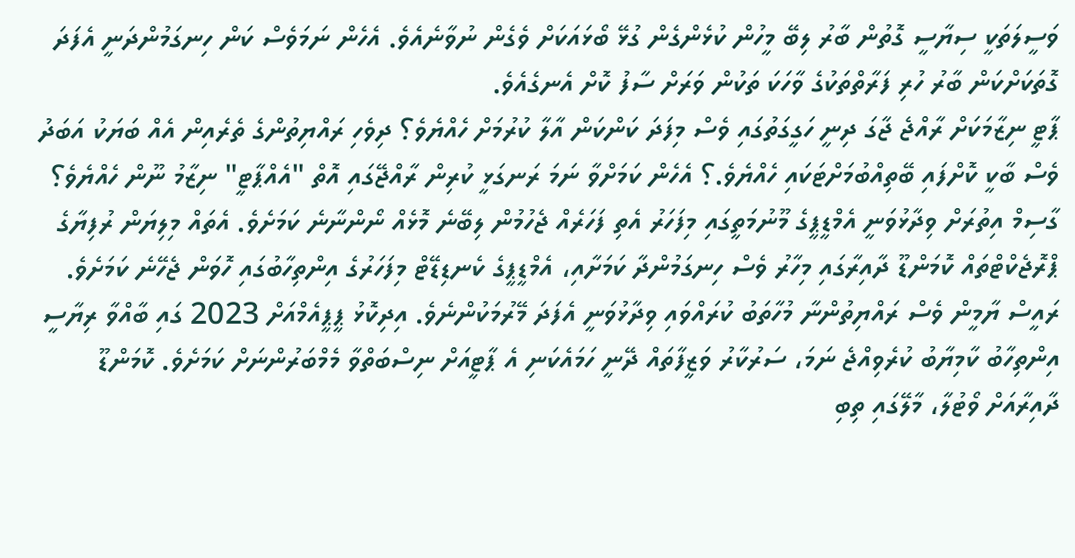ވަސީލަތަކީ ސިޔާސީ ގޮތުން ބާރު ލިބޭ މީހުން ކުޅެންގެން ގުޅޭ ބޯޅައަކަށް ވެގެން ނުވާނެއެވެ. އެހެން ނަމަވެސް ކަން ހިނގަމުންދަނީ އެފަދަ ގޮތަކަށްކަން ބާރު ހުރި ފަރާތްތަކުގެ ވާހަކަ ތަކުން ވަރަށް ސާފު ކޮށް އެނގެއެވެ.
ޕާޓީ ނިޒާމަކަށް ރާއްޖެ ޖާގަ ދިނީ ހަގީގަތުގައި ވެސް މިފަދަ ކަންކަން އާލާ ކުރުމަށް ހެއްޔެވެ؟ ދިވެހި ރައްޔިތުންގެ ތެރެއިން އެއް ބަޔަކު އަބަދު ވެސް ބާކީ ކޮށްފައި ބޭތިއްބުމަށްޓަކައި ހެއްޔެވެ.؟ އެހެން ކަމަށްވާ ނަމަ ރަނގަޅީ ކުރިން ރާއްޖޭގައި އޮތް "އެއްޕާޓީ" ނިޒާމު ނޫން ހެއްޔެވެ؟
ގާސިމް އިތުރަށް ވިދާޅުވަނީ އެމްޑީޕީގެ މޫނުމަތީގައި މިފަހަރު އެތި ފަހަރެއް ޖެހުމުން ލިބޭނެ މޮޅެއް ނޯންނާނެ ކަމަށެވެ. އެތައް މިލިޔަން ރުފިޔާގެ ޕްރޮޖެކްޓްތައް ކޮމަންޑޫ ދާއިރާގައި މިހާރު ވެސް ހިނގަމުންދާ ކަމަށާއި، އެމްޑީޕީގެ ކެނޑިޑޭޓް މިފަހަރުގެ އިންތިހާބުގައި ހޮވަން ޖެހޭނެ ކަމަށެވެ.
ރައީސް ޔާމީން ވެސް ރައްޔިތުންނާ މުހާތަބު ކުރައްވައި ވިދާޅުވަނީ އެފަދަ މޭރުމަކުންނެވެ. އިދިކޮޅު ޕީޕީއެމްއަށް 2023 ގައި ބާއްވާ ރިޔާސީ އިންތިހާބު ކާމިޔާބު ކުރެވިއްޖެ ނަމަ، ސަރުކާރު ވަޒީފާތައް ދޭނީ ހަމައެކަނި އެ ޕާޓީއަށް ނިސްބަތްވާ މެމްބަރުންނަށް ކަމަށެވެ. ކޮމަންޑޫ ދާއިރާއަށް ވޯޓުލާ، މާލޭގައި ތިބި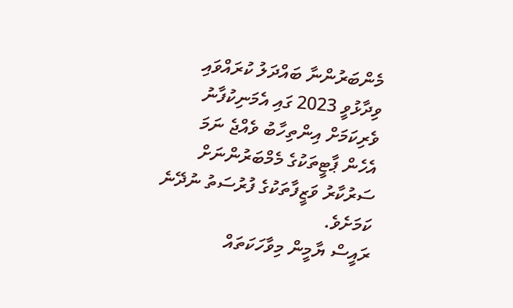މެންބަރުންނާ ބައްދަލު ކުރައްވައި ވިދާޅުވީ 2023 ގައި އެމަނިކުފާނު ވެރިކަމަށް އިންތިހާބު ވެއްޖެ ނަމަ އެހެން ޕާޓީތަކުގެ މެމްބަރުންނަށް ސަރުކާރު ވަޒީފާތަކުގެ ފުރުސަތު ނުދޭނެ ކަމަށެވެ.
ރައީސް ޔާމީން މިވާހަކަތައް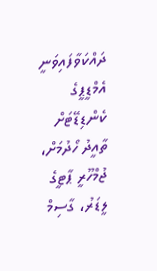ދައްކަވާފައިވަނީ އެމްޑީޕީގެ ކެންޑިޑޭޓަށް ތާއީދު ހޯދުމަށް، ޖުމްހޫރީ ޕާޓީގެ ލީޑަރު، ގާސިމް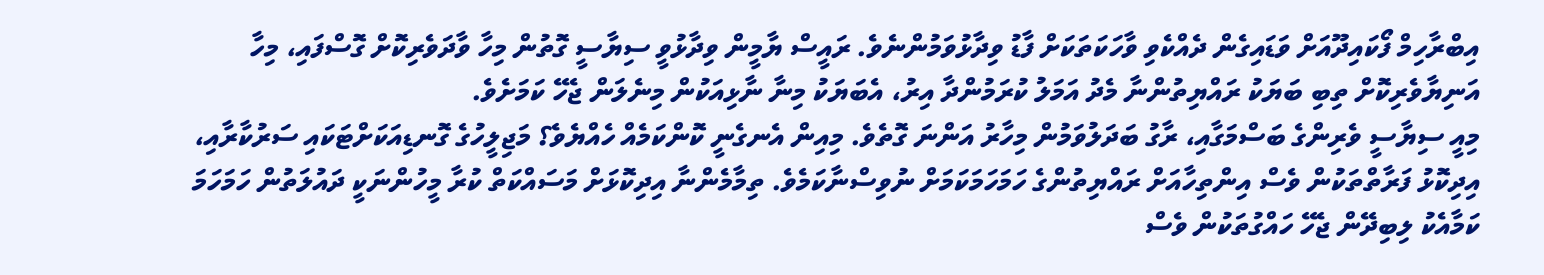އިބްރާހިމް ފޯކައިދޫއަށް ވަޑައިގެން ދެއްކެވި ވާހަކަތަކަށް ފާޑު ވިދާޅުވަމުންނެވެ. ރައީސް ޔާމީން ވިދާޅުވީ ސިޔާސީ ގޮތުން މިހާ ވާދަވެރިކޮށް ގޮސްފައި، މިހާ އަނިޔާވެރިކޮށް ތިބި ބަޔަކު ރައްޔިތުންނާ މެދު އަމަލު ކުރަމުންދާ އިރު، އެބަޔަކު މިނާ ނާޅިއަކުން މިނެލަން ޖެހޭ ކަމަށެވެ.
މިއީ ސިޔާސީ ވެރިންގެ ބަސްމަގާއި، ރާގު ބަދަލުވަމުން މިހާރު އަންނަ ގޮތެވެ. މިއިން އެނގެނީ ކޮންކަމެއް ހެއްޔެވެ؟ މަޖިލީހުގެ ގޮނޑިއަކަށްޓަކައި ސަރުކާރާއި، އިދިކޮޅު ފަރާތްތަކުން ވެސް އިންތިހާއަށް ރައްޔިތުންގެ ހަމަހަމަކަމަށް ނުވިސްނާކަމެވެ. ތިމާމެންނާ އިދިކޮޅަށް މަސައްކަތް ކުރާ މީހުންނަކީ ދައުލަތުން ހަމަހަމަ ކަމާއެކު ލިބިދޭން ޖެހޭ ހައްގުތަކުން ވެސް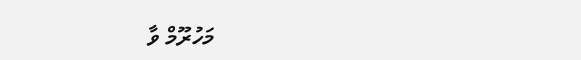މަހުރޫމް ވާ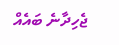ޖެހިދާނެ ބައެއް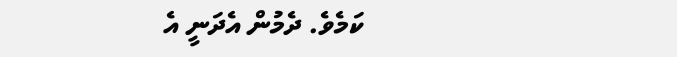ކަމެވެ. ދެމުން އެދަނީ އެ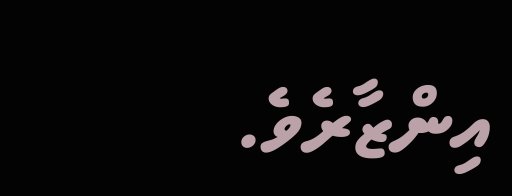އިންޒާރެވެ.